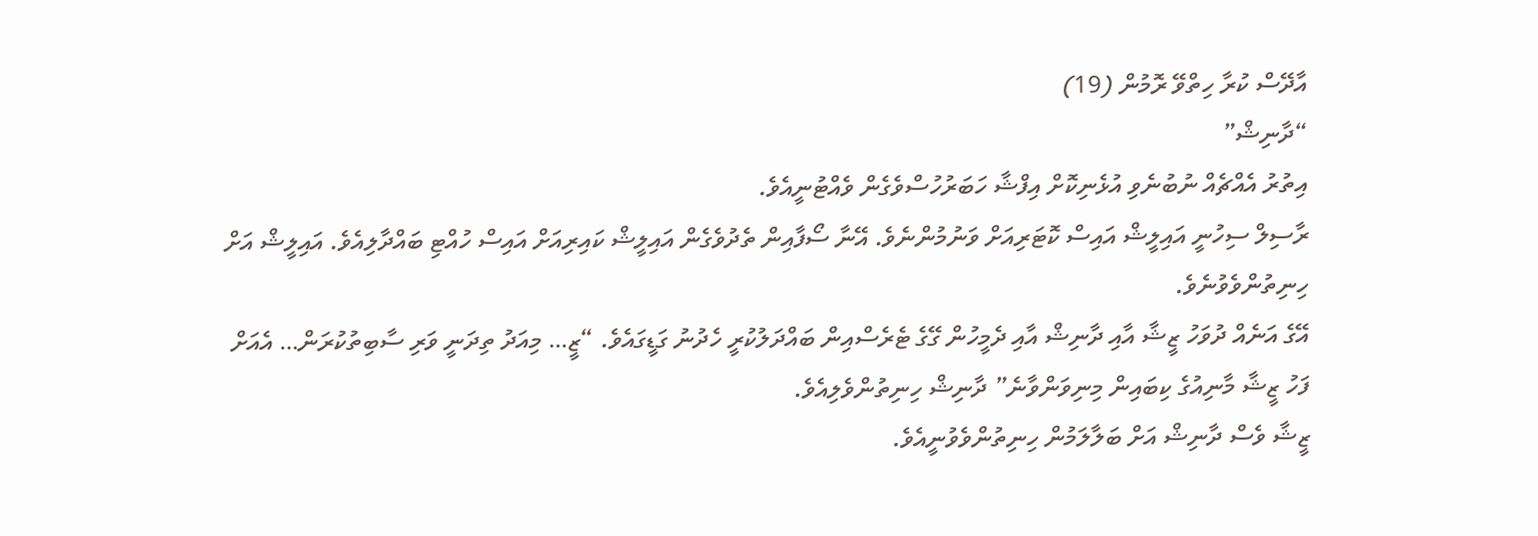އާދޭސް ކުރާ ހިތްވޭ ރޮމުން (19)
“ދާނިޝް”
އިތުރު އެއްޗެއް ނުބުނެވި އުޅެނިކޮށް އިފްޝާ ހަބަރުހުސްވެގެން ވެއްޓުނީއެވެ.
ރާސިލް ސިހުނީ އައިލީޝް އައިސް ކޮޓަރިއަށް ވަނުމުންނެވެ. އޭނާ ސޯފާއިން ތެދުވެގެން އައިލީޝް ކައިރިއަށް އައިސް ހުއްޓި ބައްދާލިއެވެ. އައިލީޝް އަށް ހިނިތުންވެވުނެވެ.
އޭގެ އަނެއް ދުވަހު ޒީޝާ އާއި ދާނިޝް އާއި ދެމީހުން ގޭގެ ޓެރެސްއިން ބައްދަލުކުރީ ހެދުނު ގަޑީގައެވެ. “ޒީ… މިއަދު ތިދަނީ ވަރި ސާބިތުކުރަން… އެއަށް ފަހު ޒީޝާ މާނިއުގެ ކިބައިން މިނިވަންވާނެ” ދާނިޝް ހިނިތުންވެލިއެވެ.
ޒީޝާ ވެސް ދާނިޝް އަށް ބަލާލަމުން ހިނިތުންވެވުނީއެވެ.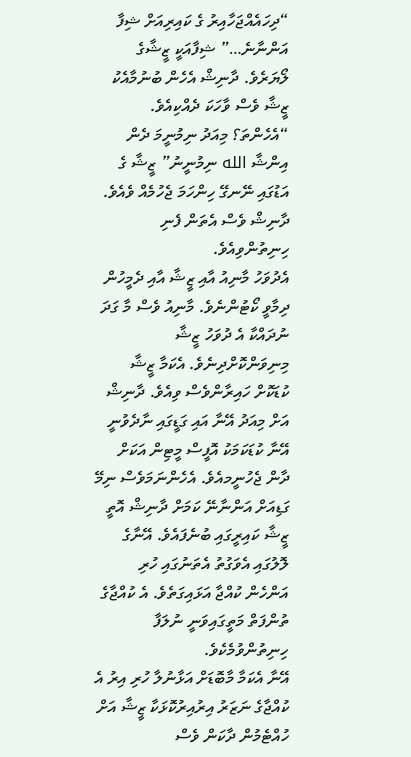“ދިހައެއްޖަހާއިރު ގެ ކައިރިއަށް ޝިފާ އަންނާނެ…” ޝިފާއަކީ ޒީޝާގެ ލޯޔަރެވެ. ދާނިޝް އެހެން ބުނުމާއެކު ޒީޝާ ވެސް ވާހަކަ ދެއްކިއެވެ.
“އެހެންތަ؟ މިއަދު ނިމުނީމަ ދެން އިންޝާ الله ނިމުނީނު” ޒީޝާ ގެ އަޑުގައި ނޭނގޭ ހިންހަމަ ޖެހުމެއް ވެއެވެ. ދާނިޝް ވެސް އެތަން ފެނި ހިނިތުންވިއެވެ.
އެދުވަހު މާނިއު އާއި ޒީޝާ އާއި ދެމީހުން ދިމާވީ ކޯޓުންނެވެ. މާނިއު ވެސް މާ ގަދަ ނުދައްކާ އެ ދުވަހު ޒީޝާ މިނިވަންކޮށްދިނެވެ. އެކަމާ ޒީޝާ ކުޑަކޮށް ހައިރާންވެސް ވިއެވެ. ދާނިޝް އަށް މިއަދު އޭނާ އައި ގަޑީގައި ނާދެވުނީ އޭނާ ކުޑަކަމަކު އޮފީސް މީޓިން އަކަށް ދާން ޖެހުނީމއެވެ. އެހެންނަމަވެސް ނިމޭ ގަޑިއަށް އަންނާނޭ ކަމަށް ދާނިޝް އޮތީ ޒީޝާ ކައިރީގައި ބުނެފައެވެ. އޭނާގެ ލޮލުގައި އެވަގުތު އެތަނުގައި ހުރި އަންހެން ކުއްޖާ އަޅައިގަތެވެ. އެ ކުއްޖާގެ ތުންފަތް މަތީގައިވަނީ ނުލަފާ ހިނިތުންވުމެކެވެ.
އޭނާ އެކަމާ މާބޮޑަށް އަޅާނުލާ ހުރި އިރު އެ ކުއްޖާގެ ނަޒަރު އިރުއިރުކޮޅަކާ ޒީޝާ އަށް ހުއްޓެމުން ދާކަން ވެސް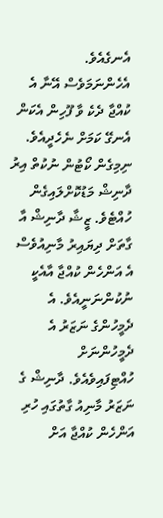އެނގެއެވެ.
އެހެންނަމަވެސް އޭނާ އެ ކުއްޖާ ދެކެ ވާ ފޫހިން އެކަން އެނގޭ ކަމަށް ނެހެދީއެވެ.
ނިމިގެން ކޯޓުން ނުކުތް އިރު ދާނިޝް މަޑުކޮށްލައިގެން ހުއްޓެވެ. ޒީޝާ ދާނިޝް އާ ގާތަށް ދިޔައިރު މާނިއުވެސް އެ އަންހެން ކުއްޖާ އާއެކީ ނުކުންނަނީއެވެ. އެ ދެމީހުންގެ ނަޒަރު އެ ދެމީހުންނަށް ހުއްޓިފައިވެއެވެ. ދާނިޝް ގެ ނަޒަރު މާނިއު ގާތުގައި ހުރި އަންހެން ކުއްޖާ އަށް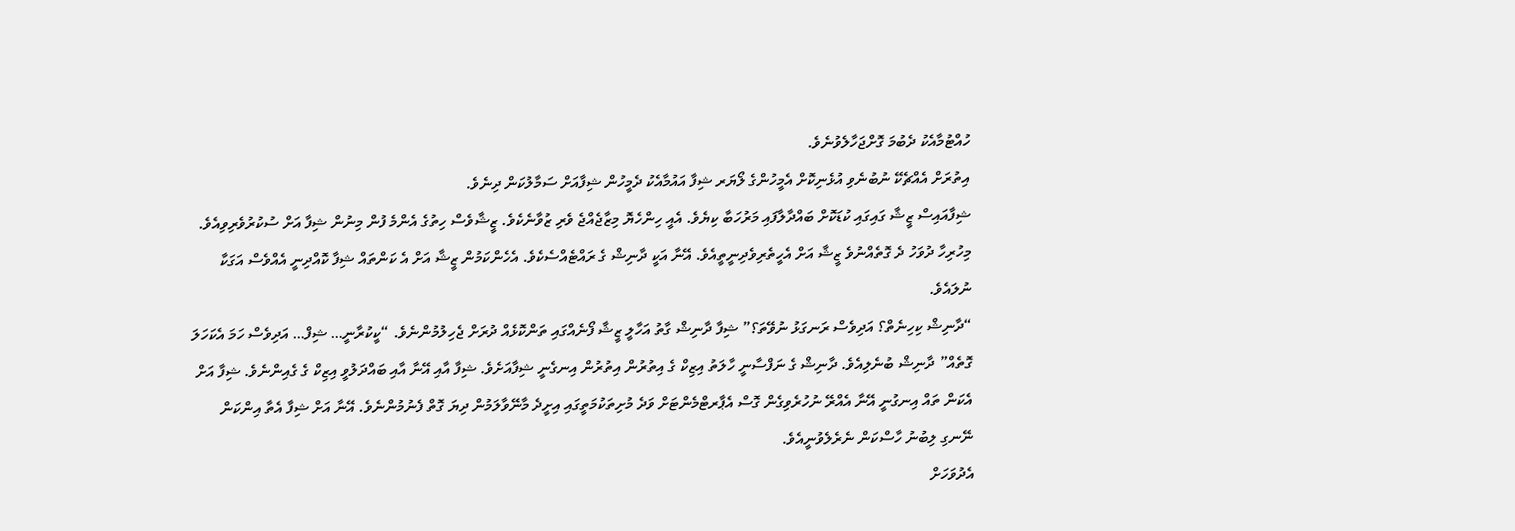ހުއްޓުމާއެކު ދެބުމަ ގޮށްޖަހާލެވުނެވެ.
އިތުރަށް އެއްޗެކޭ ނުބުނެވި އުޅެނިކޮށް އެމީހުންގެ ލޯޔަރ ޝިފާ އައުމާއެކު ދެމީހުން ޝިފާއަށް ސަމާލުކަން ދިނެވެ.
ޝިފާއައިސް ޒީޝާ ގައިގައި ކުޑަކޮށް ބައްދާލާފައި މަރުހަބާ ކިޔެވެ. އެއީ ހިންހެޔޮ މިޒާޖެއްޖެ ވެރި ޒުވާނެކެވެ. ޒީޝާވެސް ހިތުގެ އެންމެ ފުން މިނުން ޝިފާ އަށް ސުކުރުވެރިވިއެވެ. މިހުރިހާ ދުވަހު ދެ ގޮތެއްނުވެ ޒީޝާ އަށް އެހީތެރިވެދިނީތީއެވެ. އޭނާ އަކީ ދާނިޝް ގެ ރައްޓެއްސެކެވެ. އެހެންކަމުން ޒީޝާ އަށް އެ ކަންތައް ޝިފާ ކޮއްދިނީ އެއްވެސް އަގަކާ ނުލައެވެ.
“ދާނިޝް ކިހިނެތް؟ އަދިވެސް ރަނގަޅު ނުވޭތަ؟” ޝިފާ ދާނިޝް ގާތު އަހާލީ ޒީޝާ ފޯނެއްގައި ތަންކޮޅެއް ދުރަށް ޖެހިލުމުންނެވެ. “ކީކުރާނީ… ޝިފް… އަދިވެސް ހަމަ އެކަހަލަ ގޮތެއް” ދާނިޝް ބުނެލިއެވެ. ދާނިޝް ގެ ނަފްސާނީ ހާލަތު އިޒިކް ގެ އިތުރުން އިތުރުން އިނގެނީ ޝިފާއަށެވެ. ޝިފާ އާއި އޭނާ އާއި ބައްދަލުވީ އިޒިކް ގެ ގެއިންނެވެ. ޝިފާ އަށް އެކަން ތައް އިނގުނީ އޭނާ އެއްރޭ ނުހުރެވިގެން ގޮސް އެޕާރޓްމެންޓަށް ވަދެ މުށިތަކުމަތީގައި އިށީދެ މާނޭވާލަމުން ދިޔަ ގޮތް ފެނުމުންނެވެ. އޭނާ އަށް ޝިފާ އެތާ އިންކަން ނޭނގި ލިބުނު ހާސްކަން ނެރެލެވުނީއެވެ.
އެދުވަހަށް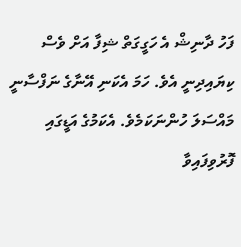ފަހު ދާނިޝް އެ ހަގީގަތް ޝިފާ އަށް ވެސް ކިޔައިދިނީ އެވެ. ހަމަ އެކަނި އޭނާގެ ނަފްސާނީ މައްސަލަ ހުންނަކަމެވެ. އެކަމުގެ އަޑީގައި ފޮރުވިފައިވާ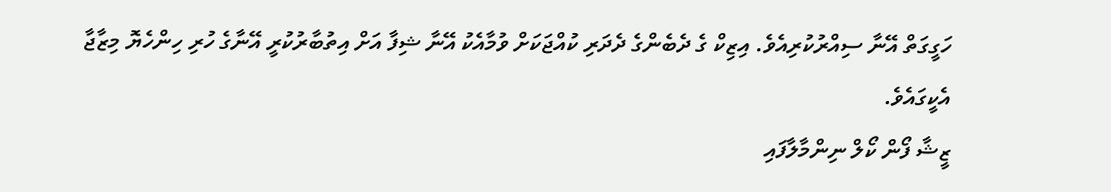ހަގީގަތް އޭނާ ސިއްރުކުރިއެވެ. އިޒިކް ގެ ދެބެންގެ ދެދަރި ކުއްޖަކަށް ވުމާއެކު އޭނާ ޝިފާ އަށް އިތުބާރުކުރީ އޭނާގެ ހުރި ހިންހެޔޮ މިޒާޖާ އެކީގައެވެ.
ޒީޝާ ފޯން ކޯލް ނިންމާލާފައި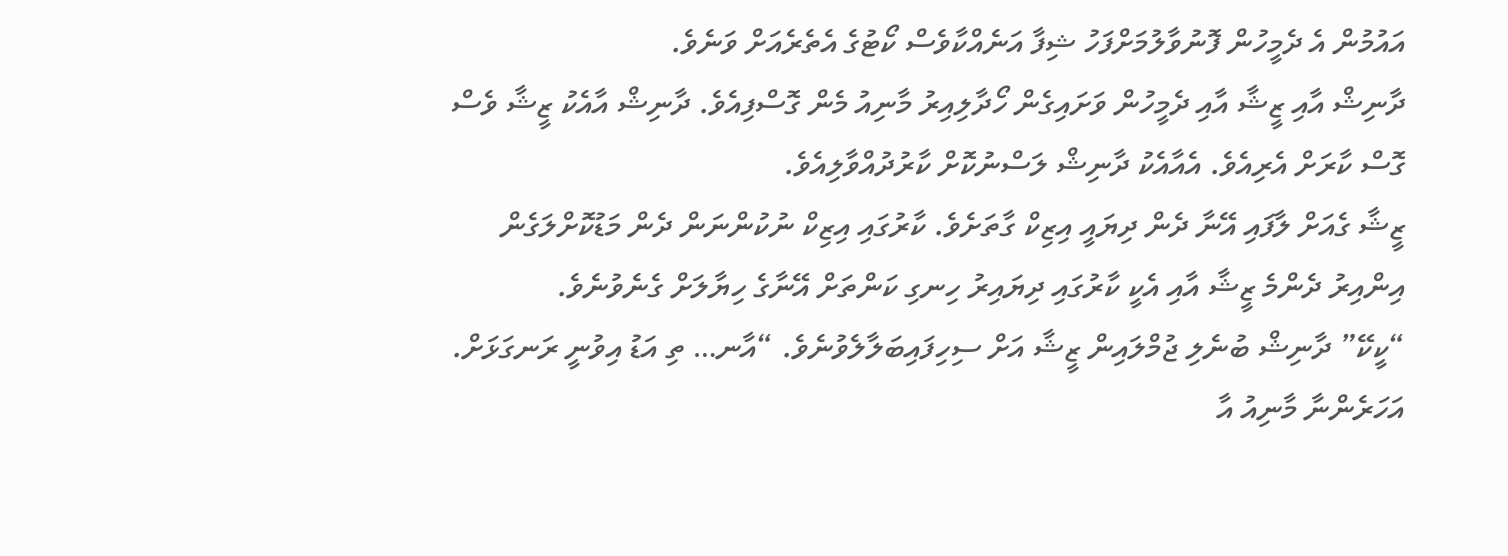އައުމުން އެ ދެމީހުން ފޮނުވާލުމަށްފަހު ޝިފާ އަނެއްކާވެސް ކޯޓުގެ އެތެރެއަށް ވަނެވެ.
ދާނިޝް އާއި ޒީޝާ އާއި ދެމީހުން ވަށައިގެން ހޯދާލިއިރު މާނިއު މެން ގޮސްފިއެވެ. ދާނިޝް އާއެކު ޒީޝާ ވެސް ގޮސް ކާރަށް އެރިއެވެ. އެއާއެކު ދާނިޝް ލަސްނުކޮށް ކާރުދުއްވާލިއެވެ.
ޒީޝާ ގެއަށް ލާފައި އޭނާ ދެން ދިޔައީ އިޒިކް ގާތަށެވެ. ކާރުގައި އިޒިކް ނުކުންނަން ދެން މަޑުކޮށްލަގެން އިންއިރު ދެންމެ ޒީޝާ އާއި އެކީ ކާރުގައި ދިޔައިރު ހިނގި ކަންތަށް އޭނާގެ ހިޔާލަށް ގެނެވުނެވެ.
“ކީކޭ” ދާނިޝް ބުނެލި ޖުމްލައިން ޒީޝާ އަށް ސިހިފައިބަލާލެވުނެވެ. “އާނ… ތި އަޑު އިވުނީ ރަނގަޅަށް. އަހަރެންނާ މާނިއު އާ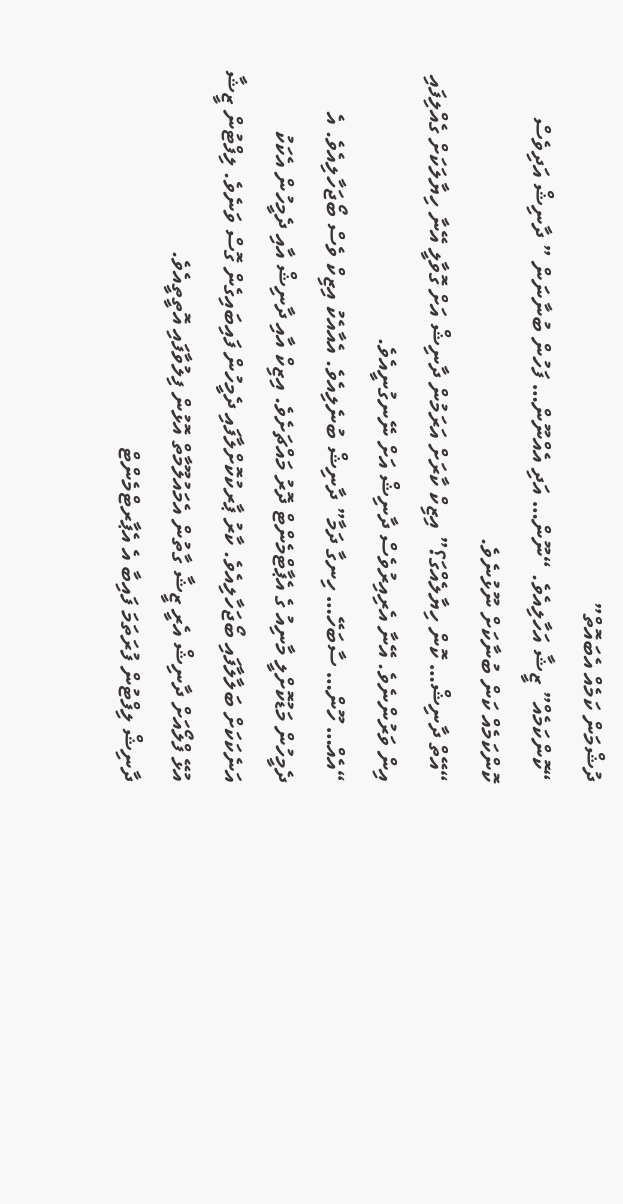ދުޝްމަން ކަމެއް އެބައޮތް”
“ކޮންކަމެއް” ޒީޝާ އަހާލިއެވެ. “ނޫން… އަދި އެއްނޫން… ފަހުން ބުނާނަން ” ދާނިޝް އަދިވެސް ކޮންކަމެއް ކަން ބުނާކަށް ނޫޅުނެވެ.
“އޭތް ދާނިޝް… ކޮން ހިޔާލެއްގަ؟” އިޒިކް ކާރަށް އަރަމުން ދާނިޝް އަށް ގޮވާލީ އޭނާ ހިޔާލަކަށް ގެއްލިފައި އިން ވަރުންނެވެ. އޭނާ އެރިއިރުވެސް ދާނިޝް އަށް ނޭނގުނީއެވެ.
“އެއް… ހޫން… ސާބަހޭ… ހިނގާ ދަމާ” ދާނިޝް ބުނެލިއެވެ. އެއާއެކު އިޒިކް ވެސް ބޯޖަހާލިއެވެ. އެ ދެމީހުން މަޑުކޮށްލީ މާނިއު ގެ އެޕާޓްމެންޓް ދޮރު މައްޗަށެވެ. އިޒިކް އާއި ދާނިޝް އާއި ދެމީހުން އެކަކު އަނެކަކަށް ބަލާލާފައި ބޯޖަހާލިއެވެ. ކާރު ޕާރކުކޮށްލާފައި ދެމީހުން ފައިބައިގެން ގޮސް ވަނެވެ. ލިފްޓުން ޒީޝާ އުޅޭ ފްލޯއަށް ދާނިޝް އެރީ ޒީޝާ ގާތުން އެމައުލޫމާތް އޮޅުން ފިލުވާފައި އޮތީތީއެވެ.
ދާނިޝް ލިފްޓުން ފުރަތަމަ ފައިބާ އެ އެޕާރޓްމެންޓް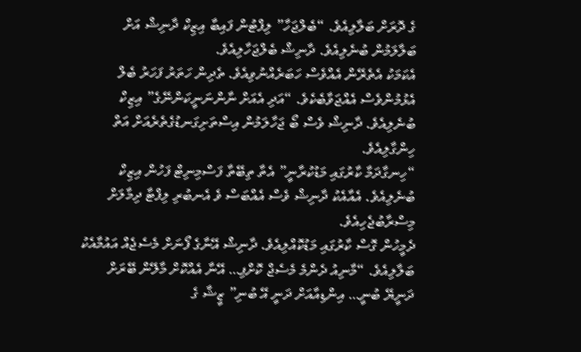ގެ ދޮރަށް ބަލާލިއެވެ. “ބެލްޖަހާ” ލިފްޓުން ފައިބާ އިޒިކް ދާނިޝް އަށް ބަލާލަމުން ބުނެލިއެވެ. ދާނިޝް ބެލްޖަހާލިއެވެ.
އެކަމަކު އެތެރޭން އެއްވެސް ހަބަރެއްނުވިއެވެ. ތެދިން ހަތަރު ފަހަރު ބެލް އެޅުމުންވެސް އެއްޖަވާބެކެވެ. “އަދި އެއަށް ނާންނަނީކަންނޭގެ” އިޒިކް ބުނެލިއެވެ. ދާނިޝް ވެސް ބޯ ޖަހާލަމުން އިސްތަށިގަނޑުގެތެރެއަށް އަތް ހިންގާލިއެވެ.
“ހިނގާދަމާ ކާރުގައި މަޑުކުރާނީ” އެތާ ތިބޭތާ ފަސްމިނިޓް ފަހުން އިޒިކް ބުނެލިއެވެ. އެއާއެކު ދާނިޝް ވެސް އެއްބަސް ވެ އެނބުރި ލިފްޓާ ދިމާލަށް މިސްރާބުޖެހިއެވެ.
ދެމީހުން ގޮސް ކާރުގައި މަޑުކޮއްލިއެވެ. ދާނިޝް އޭނާގެ ފޯނަށް މެސެޖެއް އައުމާއެކު ބަލާލިއެވެ. “މާނިއު ދެންމެ މެސެޖް ކޮށްފި… އޭނާ އެއްކޮށް މާލޭން ބޭރަށް ދަނީޔޭ ބުނީ… އިންޑިއާއަށް ދަނީ އޭ ބުނި” ޒީޝާ ގެ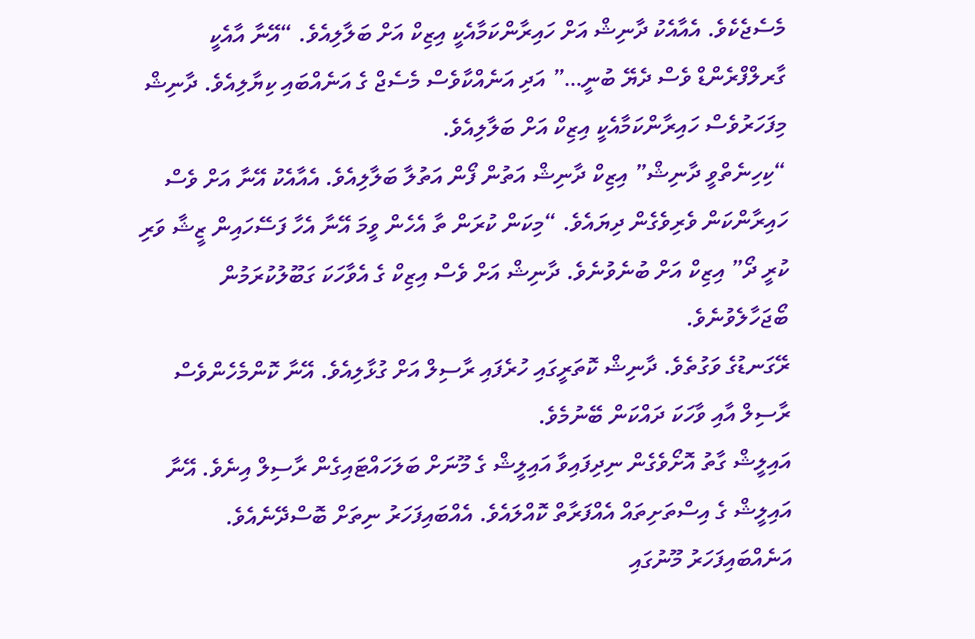މެސެޖެކެވެ. އެއާއެކު ދާނިޝް އަށް ހައިރާންކަމާއެކީ އިޒިކް އަށް ބަލާލިއެވެ. “އޭނާ އާއެކީ ގާރލްފްރެންޑް ވެސް ދެޔޭ ބުނީ…” އަދި އަނެއްކާވެސް މެސެޖް ގެ އަނެއްބައި ކިޔާލިއެވެ. ދާނިޝް މިފަހަރުވެސް ހައިރާންކަމާއެކީ އިޒިކް އަށް ބަލާލިއެވެ.
“ކިހިނެތްވީ ދާނިޝް” އިޒިކް ދާނިޝް އަތުން ފޯން އަތުލާ ބަލާލިއެވެ. އެއާއެކު އޭނާ އަށް ވެސް ހައިރާންކަން ވެރިވެގެން ދިޔައެވެ. “މިކަން ކުރަން ތާ އެހެން ވީމަ އޭނާ އެހާ ފަސޭހައިން ޒީޝާ ވަރި ކުރީ ދޯ” އިޒިކް އަށް ބުނެވުނެވެ. ދާނިޝް އަށް ވެސް އިޒިކް ގެ އެވާހަކަ ގަބޫލުކުރަމުން ބޯޖަހާލެވުނެވެ.
ރޭގަނޑުގެ ވަގުތެވެ. ދާނިޝް ކޮތަރީގައި ހުރެފައި ރާސިލް އަށް ގުޅާލިއެވެ. އޭނާ ކޮންމެހެންވެސް ރާސިލް އާއި ވާހަކަ ދައްކަން ބޭނުމެވެ.
އައިލީޝް ގާތު އޮށޯވެގެން ނިދިފައިވާ އައިލީޝް ގެ މޫނަށް ބަލަހައްޓައިގެން ރާސިލް އިނެވެ. އޭނާ އައިލީޝް ގެ އިސްތަށިތައް އެއްފަރާތް ކޮއްލައެވެ. އެއްބައިފަހަރު ނިތަށް ބޮސްދޭނެއެވެ. އަނެއްބައިފަހަރު މޫނުގައި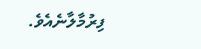ފިރުމާލާނެއެވެ.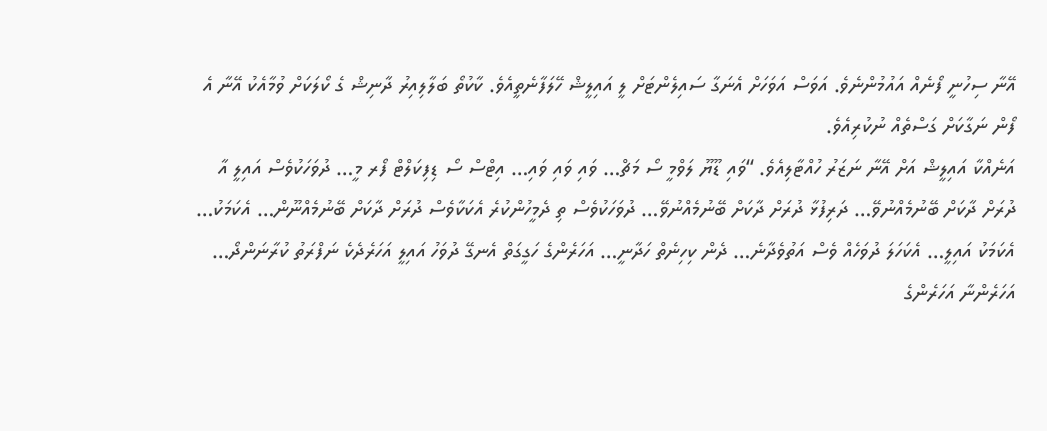އޭނާ ސިހުނީ ފޯނެއް އައުމުންނެވެ. އަވަސް އަވަހަށް އެނަގާ ސައިލެންޓަށް ލީ އައިލީޝް ހޭލަފާނެތީއެވެ. ކާކުތޯ ބަލާލިއިރު ދާނިޝް ގެ ކޯލަކަށް ވުމާއެކު އޭނާ އެ ފޯން ނަގާކަށް ގަސްތެއް ނުކުރިއެވެ.
އަނެއްކާ އައިލީޝް އަށް އޭނާ ނަޒަރު ހުއްޓާލިއެވެ. “ވައި ޑޫޔޫ ލަވްމީ ސޯ މަޗް… ވައި ވައި ވައި… އިޓްސް ސޯ ޑިފިކަލްޓް ފޯރ މީ… ދުވަހަކުވެސް އައިލީ އާ ދުރަށް ދާކަށް ބޭނުމެއްނުވޭ… ދަރިފުޅާ ދުރަށް ދާކަށް ބޭނުމެއްނުވޭ… ދުވަހަކުވެސް ތި ދެމީހުންކުރެ އެކަކާވެސް ދުރަށް ދާކަށް ބޭނުމެއްނޫން… އެކަމަކު… އެކަމަކު އައިލީ… އެކަހަލަ ދުވަހެއް ވެސް އަތުވެދާނެ… ދެން ކިހިނެތް ހަދާނީ… އަހަރެންގެ ހަގީގަތް އެނގޭ ދުވަހު އައިލީ އަހަރެދެކެ ނަފްރަތު ކުރާނަންދޯ… އަހަރެންނާ އަހަރެންގެ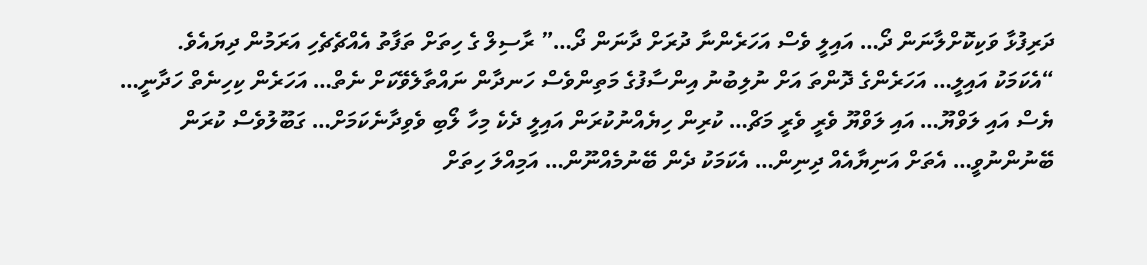ދަރިފުޅާ ވަކިކޮށްލާނަން ދޯ… އައިލީ ވެސް އަހަރެންނާ ދުރަށް ދާނަން ދޯ…” ރާސިލް ގެ ހިތަށް ތަފާތު އެއްޗެޗެހި އަރަމުން ދިޔައެވެ.
“އެކަމަކު އައިލީ… އަހަރެންގެ ދޮންތަ އަށް ނުލިބުނު އިންސާފުގެ މަތިންވެސް ހަނދާން ނައްތާލެވޭކަށް ނެތް… އަހަރެން ކިހިނެތް ހަދާނީ… ޔެސް އައި ލަވްޔޫ… އައި ލަވްޔޫ ވެރީ ވެރީ މަޗް… ކުރިން ހިޔެއްނުކުރަން އައިލީ ދެކެ މިހާ ލޯބި ވެވިދާނެކަމަށް… ގަބޫލުވެސް ކުރަން ބޭނުންނުވީ… އެތަށް އަނިޔާއެއް ދިނިން… އެކަމަކު ދެން ބޭނުމެއްނޫން… އަމިއްލަ ހިތަށް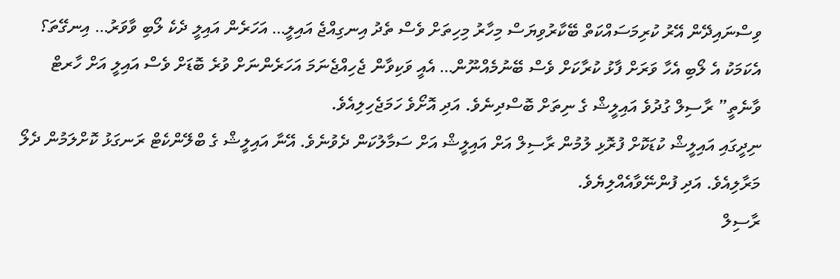ވިސްނައިދޭން އޭރު ކުރިމަސައްކަތް ބޭކާރުވިޔަސް މިހާރު މިހިތަށް ވެސް ތެދު އިނގިއްޖެ އައިލީ… އަހަރެން އައިލީ ދެކެ ލޯބި ވާވަރު… އިނގޭތަ؟ އެކަމަކު އެ ލޯބި އެހާ ވަރަށް ފާޅު ކުރާކަށް ވެސް ބޭނުމެއްނޫން… އެއީ ވަކިވާން ޖެހިއްޖެނަމަ އަހަރެންނަށް ވުރެ ބޮޑަށް ވެސް އައިލީ އަށް ހާރޓް ވާނެތީ” ރާސިލް ގުދުވެ އައިލީޝް ގެ ނިތަށް ބޮސްދިނެވެ. އަދި އޮށޯވެ ހަމަޖެހިލިއެވެ.
ނިދީގައި އައިލީޝް ކުޑަކޮށް ފުރޮޅި ލުމުން ރާސިލް އަށް އައިލީޝް އަށް ސަމާލުކަން ދެވުނެވެ. އޭނާ އައިލީޝް ގެ ބްލޭންކެޓް ރަނގަޅު ކޮށްލަމުން ދެލޯ މަރާލިއެވެ. އަދި ފުންނޭވާއެއްލިޔެވެ.
ރާސިލް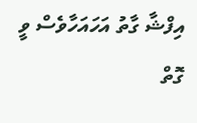އިފްޝާ ގާތު އަހައަހާވެސް ވީ ގޮތް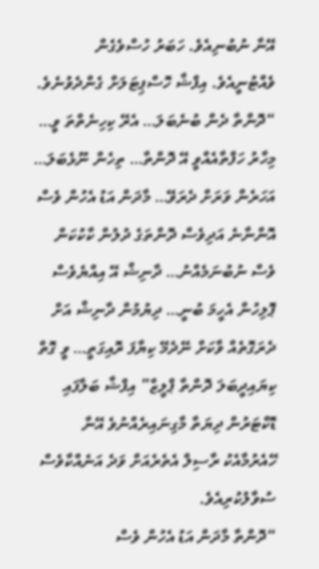އޭނާ ނުބުނިއެވެ. ހަބަރު ހުސްވެގެން ވެއްޓުނީއެވެ. އިފްޝާ ހޮސްޕިޓަލަށް ގެންދެވުނެވެ.
“ދޮންތާ ދެން ބުނެބަލަ… އެރޭ ކިހިނެތްތަ ވީ… މިހާރު ހަފްތާއެއްވީ އޭ ދޮންތާ… ތިހެން ނޫޅެބަލަ… އަހަރެން ވަރަށް ދެރަވޭ… މާދަން އަޑު އެހުން ވެސް އޮންނާނެ އަދިވެސް ދޮންތަގެ ދުލުން ކާކުކަން ވެސް ނުބުނަމެއްނު… ދާނިޝް އޭ އިއްޔެވެސް ޕޮލިހުން އެހީމަ ބުނީ… ދިޔުމުން ދާނިޝް އަށް ދެރަގޮތެއް ވާކަށް ނޭދެމޭ ކިޔާފަ ރޮއިގަތީ… ވީ ގޮތް ކިޔައިދީބަލަ ދޮންތާ ޕްލީޒް” އިފްޝާ ބަލާފައި ޑޮކްޓަރުން ދިޔަތާ މާގިނައިރެއްނުވެ އޭނާ ހޭއެރުމާއެކު ރާސިލް އެތެރެއަށް ވަދެ އަނެއްކާވެސް ސުވާލުކުރިއެވެ.
“ދޮންތާ މާދަން އަޑު އެހުން ވެސް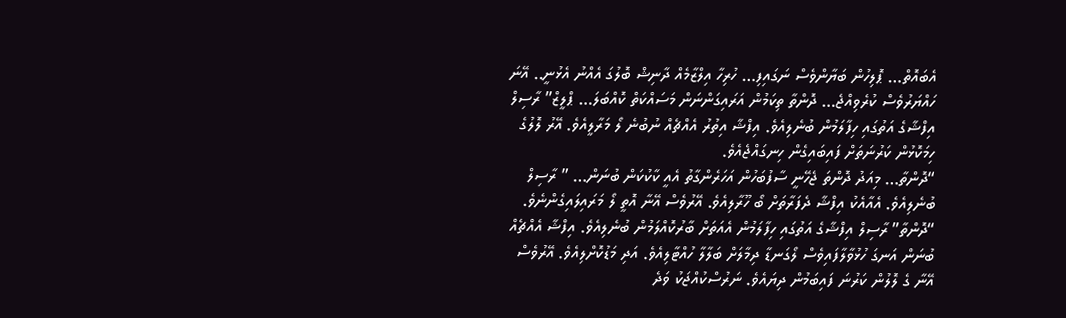އެބައޮތް… ޕޮލިހުން ބަޔާންވެސް ނަގައިފި… ހުރިހާ އިލްޒާމެއް ދާނިޝް ބޮލުގަ އެއްނު އެޅުނީ.. އޭނަ ހައްޔަރުވެސް ކުރެވިއްޖެ… ދޮންތާ ތިކަމުން އަރައިގަންނަން މަސައްކަތް ކޮއްބަލަ… ޕްލީޒް” ރާސިލް އިފްޝާގެ އަތުގައި ހިފާލަމުން ބުނެލިއެވެ. އިފްޝާ އިތުރު އެއްޗެއް ނުބުނެ ލޯ މަރާލީއެވެ. އޭރު ލޮލުގެ ހިމަކޮޅުން ކަރުނަތަށް ފައިބައިގެން ހިނގައްޖެއެވެ.
“ދޮންތާ… މިއަދު ދޮންތަ ޖެހޭނީ ސާފުބަހުން އަހަރެންގާތު އެއީ ކާކުކަން ބުނަން… ” ރާސިލް ބުނެލިއެވެ. އެއާއެކު އިފްޝާ ދެފަރާތަށް ބޯ ހޫރާލިއެވެ. އޭރުވެސް އޭނާ އޮތީ ލޯ މަރައިލައިގެންނެވެ.
“ދޮންތާ” ރާސިލް އިފްޝާގެ އަތުގައި ހިފާލަމުން އެއަތަށް ބާރުކޮއްލަމުން ބުނެލިއެވެ. އިފްޝާ އެއްޗެއް ބުނަން އަނގަ ހުޅުވާލާފައިވެސް ލޯގަނޑާ ދިމާލަށް ބަލާލާ ހުއްޓާލިއެވެ. އަދި މަޑުކޮށްލިއެވެ. އޭރުވެސް އޭނާ ގެ ލޮލުން ކަރުނަ ފައިބަމުން ދިޔައެވެ. ނަރުސްކުއްޖަކު ވަދެ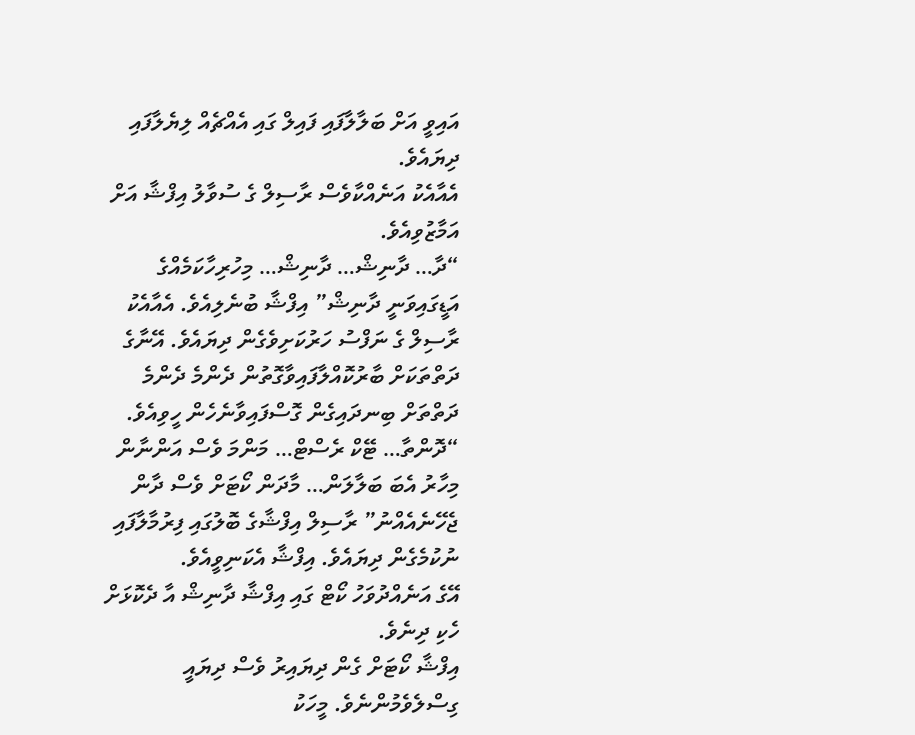އައިވީ އަށް ބަލާލާފައި ފައިލް ގައި އެއްޗެއް ލިޔެލާފައި ދިޔައެވެ.
އެއާއެކު އަނެއްކާވެސް ރާސިލް ގެ ސުވާލު އިފްޝާ އަށް އަމާޒުވިއެވެ.
“ދާ… ދާނިޝް… ދާނިޝް… މިހުރިހާކަމެއްގެ އަޑީގައިވަނީ ދާނިޝް” އިފްޝާ ބުނެލިއެވެ. އެއާއެކު ރާސިލް ގެ ނަފްސު ހަރުކަށިވެގެން ދިޔައެވެ. އޭނާގެ ދަތްތަކަށް ބާރުކޮއްލާފައިވާގޮތުން ދެންމެ ދެންމެ ދަތްތަށް ބިނދައިގެން ގޮސްފައިވާނެހެން ހީވިއެވެ.
“ދޮންތާ… ޓޭކް ރެސްޓް… މަންމަ ވެސް އަންނާން މިހާރު އެބަ ބަލާލަން… މާދަން ކޯޓަށް ވެސް ދާން ޖެހޭނެއެއްނު” ރާސިލް އިފްޝާގެ ބޮލުގައި ފިރުމާލާފައި ނުކުމެގެން ދިޔައެވެ. އިފްޝާ އެކަނިވީއެވެ.
އޭގެ އަނެއްދުވަހު ކޯޓް ގައި އިފްޝާ ދާނިޝް އާ ދެކޮޅަށް ހެކި ދިނެވެ.
އިފްޝާ ކޯޓަށް ގެން ދިޔައިރު ވެސް ދިޔައީ ގިސްލެވެމުންނެވެ. މީހަކު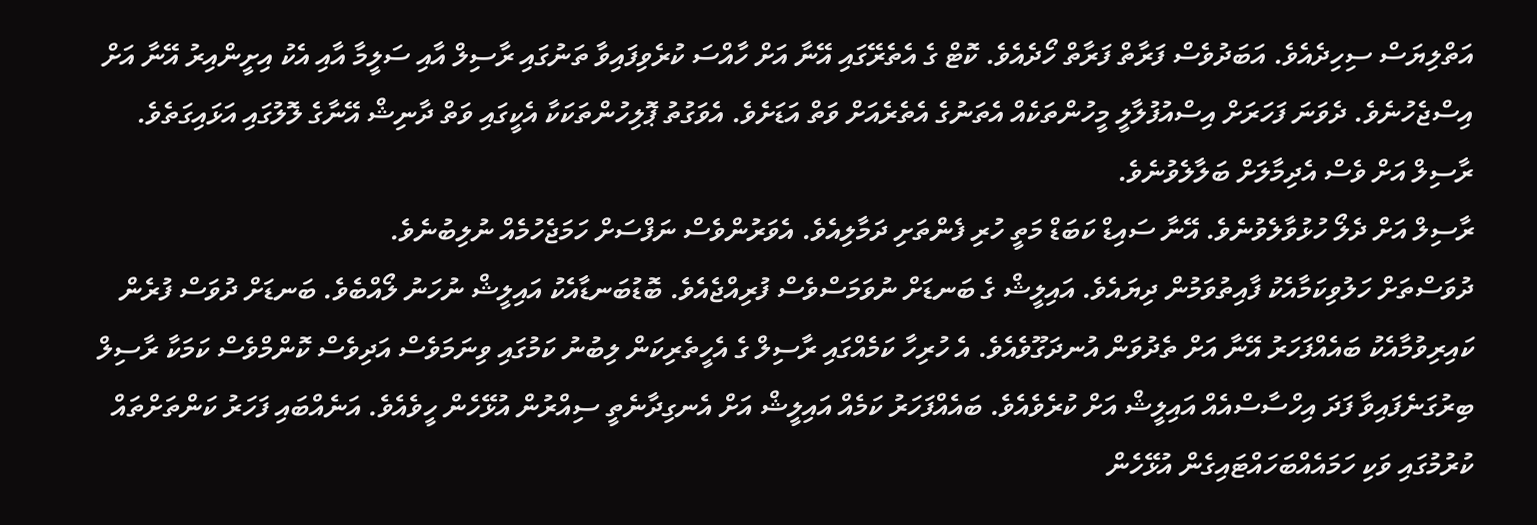އަތްލިޔަސް ސިހިދެއެވެ. އަބަދުވެސް ފަރާތް ފަރާތް ހޯދެއެވެ. ކޮޓް ގެ އެތެރޭގައި އޭނާ އަށް ހާއްސަ ކުރެވިފައިވާ ތަނުގައި ރާސިލް އާއި ސަލީމާ އާއި އެކު އިށީންއިރު އޭނާ އަށް އިސްޖެހުނެވެ. ދެވަނަ ފަހަރަށް އިސްއުފުލާލީ މީހުންތަކެއް އެތަނުގެ އެތެރެއަށް ވަތް އަޑަށެވެ. އެވަގުތު ޕޮލިހުންތަކަކާ އެކީގައި ވަތް ދާނިޝް އޭނާގެ ލޮލުގައި އަޅައިގަތެވެ. ރާސިލް އަށް ވެސް އެދިމާލަށް ބަލާލެވުނެވެ.
ރާސިލް އަށް ދެލޯ ހުޅުވާލެވުނެވެ. އޭނާ ސައިޑް ކަބަޑް މަތީ ހުރި ފެންތަށި ދަމާލިއެވެ. އެވަރުންވެސް ނަފްސަށް ހަމަޖެހުމެއް ނުލިބުނެވެ.
ދުވަސްތަށް ހަލުވިކަމާއެކު ފާއިތުވަމުން ދިޔައެވެ. އައިލީޝް ގެ ބަނޑަށް ނުވަމަސްވެސް ފުރިއްޖެއެވެ. ބޮޑުބަނޑާއެކު އައިލީޝް ނުހަނު ލޯއްބެވެ. ބަނޑަށް ދުވަސް ފުރެން ކައިރިވުމާއެކު ބައެއްފަހަރު އޭނާ އަށް ތެދުވަން އުނދަގޫވެއެވެ. އެ ހުރިހާ ކަމެއްގައި ރާސިލް ގެ އެހީތެރިކަން ލިބުނު ކަމުގައި ވިނަމަވެސް އަދިވެސް ކޮންމްވެސް ކަމަކާ ރާސިލް ބިރުގަނެފައިވާ ފަދަ އިހްސާސްއެއް އައިލީޝް އަށް ކުރެވެއެވެ. ބައެއްފަހަރު ކަމެއް އައިލީޝް އަށް އެނގިދާނެތީ ސިއްރުން އުޅޭހެން ހީވެއެވެ. އަނެއްބައި ފަހަރު ކަންތަށްތައް ކުރުމުގައި ވަކި ހަމައެއްބަހައްޓައިގެން އުޅޭހެން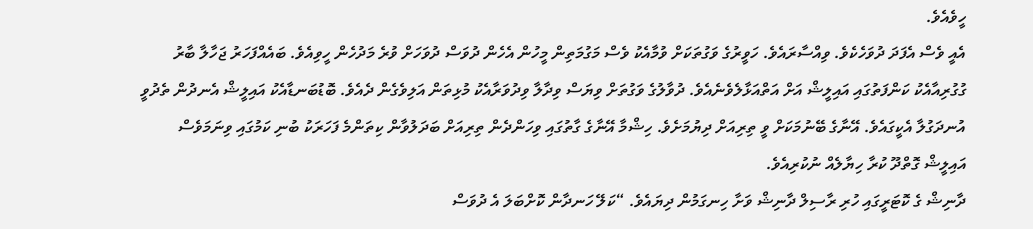ހީވެއެވެ.
އެއީ ވެސް އެފަދަ ދުވަހެކެވެ. ވިއްސާރައެވެ. ހަވީރުގެ ވަގުތަކަށް ވުމާއެކު ވެސް މަގުމަތިން މީހުން އެހެން ދުވަސް ދުވަހަށް ވުރެ މަދުހެން ހީވިއެވެ. ބައެއްފަހަރު ޖަހާލާ ބާރު ގުގުރިއާއެކު ކަންފަތުގައި އައިލީޝް އަށް އަތްއަޅާލެވެނެއެވެ. ދުވާލުގެ ވަގުތަށް ވިޔަސް ވިދާލާ ވިދުވަރާއެކު މުޅިތަން އަލިވެގެން ދެއެވެ. ބޮޑުބަނޑާއެކު އައިލީޝް އެނދުން ތެދުވީ އުނދަގުލާ އެކީގައެވެ. އޭނާގެ ބޭނުމަކަށް ވީ ތިރިއަށް ދިޔުމަށެވެ. ހިޝްމާ އޭނާގެ ގާތުގައި ވިހަންދެން ތިރިއަށް ބަދަލުވާން ކިތަންމެ ފަހަރަކު ބުނި ކަމުގައި ވިނަމަވެސް އައިލީޝް ގޮތްދޫ ކުރާ ހިޔާލެއް ނުކުރިއެވެ.
ދާނިޝް ގެ ކޮޓަރީގައި ހުރި ރާސިލް ދާނިޝް ވަށާ ހިނގަމުން ދިޔައެވެ. “ކަލޭ ހަނދާން ކޮށްބަލަ އެ ދުވަސް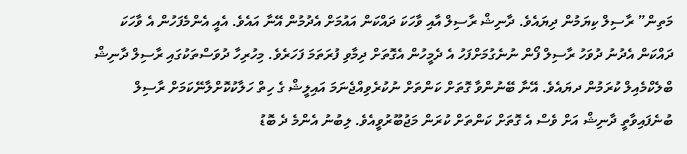މަތިން” ރާސިލް ކިޔަމުން ދިޔައެވެ. ދާނިޝް ރާސިލް އާއި ވާހަކަ ދައްކަން އައުމަށް އެދުމުން އޭނާ އައެވެ. އެއީ އެންމެފަހުން އެ ވާހަކަ ދައްކަން އެދުނު ދުވަހު ރާސިލް ފޯން ނުނެގުމަށްފަހު އެ ދެމީހުން އެގޮތަށް ދިމާވި ފުރަތަމަ ފަހަރެވެ. މިހުރިހާ ދުވަސްތަކުގައި ރާސިލް ދާނިޝް ބްލެކްމެއިލް ކުރަމުން ދޔައެވެ. އޭނާ ބޭނުންވާ ގޮތަށް ކަންތަށް ނުކުރެވިއްޖެނަމަ އައިލީޝް ގެ ހިތް ހަލާކުކޮށްލާނޭކަމަށް ރާސިލް ބުނެފައިވާތީ ދާނިޝް އަށް ވެސް އެ ގޮތަށް ކަންތަށް ކުރަން މަޖުބޫރުވީއެވެ. ލިބުނު އެންމެ ދެ ބޮޑު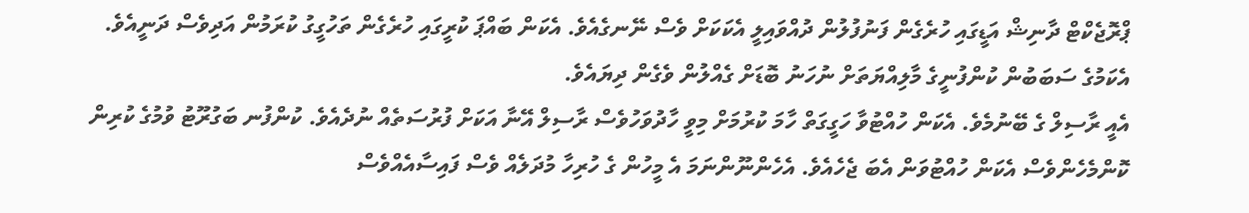ޕްރޮޖެކްޓް ދާނިޝް އަޑީގައި ހުރެގެން ފަނުފުލުން ދުއްވައިލީ އެކަކަށް ވެސް ނޭނގެއެވެ. އެކަން ބައްޕަ ކުރީގައި ހުރެގެން ތަހުގީގު ކުރަމުން އަދިވެސް ދަނީއެވެ. އެކަމުގެ ސަބަބުން ކުންފުނީގެ މާލިއްޔަތަށް ނުހަނު ބޮޑަށް ގެއްލުން ވެގެން ދިޔައެވެ.
އެއީ ރާސިލް ގެ ބޭނުމެވެ. އެކަން ހުއްޓުވާ ހަގީގަތް ހާމަ ކުރުމަށް މިވީ ހާދުވަހުވެސް ރާސިލް އޭނާ އަކަށް ފުރުސަތެއް ނުދެއެވެ. ކުންފުނ ބަގުރޫޓު ވުމުގެ ކުރިން ކޮންމެހެންވެސް އެކަން ހުއްޓުވަން އެބަ ޖެހެއެވެ. އެހެންނޫންނަމަ އެ މީހުން ގެ ހުރިހާ މުދަލެއް ވެސް ފައިސާއެއްވެސް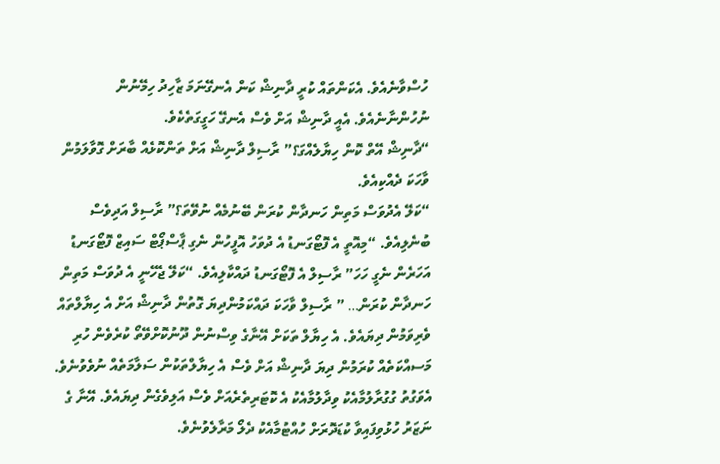ހުސްވާނެއެވެ. އެކަންތައް ކުރީ ދާނިޝް ކަން އެނގޭނަމަ ޒާހިދު ހިމޭނުން ނުހުންނާނެއެވެ. އެއީ ދާނިޝް އަށް ވެސް އެނގޭ ހަގީގަތެކެވެ.
“ދާނިޝް އޭތް ކޮން ހިޔާލެއްގަ؟” ރާސިލް ދާނިޝް އަށް ތަންކޮޅެއް ބާރަށް ގޮވާލަމުން ވާހަކަ ދެއްކިއެވެ.
“ކަލޭ އެދުވަސް މަތިން ހަނދާން ކުރަން ބޭނުމެއް ނުވޭތަ؟” ރާސިލް އަދިވެސް ބުނެލިއެވެ. “މިއޮތީ އެ ފޮޓޯގަނޑު އެ ދުވަހު އޮފީހުން ނެގި ޕާސްޕޯޓް ސައިޒް ފޮޓޯގަނޑު އަހަރެން ނެގީ ހަހަ” ރާސިލް އެ ފޮޓޯގަނޑު ދައްކާލިއެވެ. “ކަލޭ ޖެހޭނީ އެ ދުވަސް މަތިން ހަނދާން ކުރަން… ” ރާސިލް ވާހަކަ ދައްކަމުންދިޔަ ގޮތުން ދާނިޝް އަށް އެ ހިޔާލްތައް ވެރިވަމުން ދިޔައެވެ. އެ ހިޔާލް ތަކަށް އޭނާގެ ވިސްނުން ދޫނުކޮށްވޭތޯ ކުރެވެން ހުރި މަސއްކަތެއް ކުރަމުން ދިޔަ ދާނިޝް އަށް ވެސް އެ ހިޔާލްތަކުން ސަލާމަތެއް ނުވެވުނެވެ. އެވަގުތު ގުގުރާލުމާއެކު ވިދާލުމާއެކު އެ ކޮޓަރިތެރެއަށް ވެސް އަލިވެގެން ދިޔައެވެ. އޭނާ ގެ ނަޒަރު ހުޅުވިފައިވާ ކުޑަދޮރަށް ހުއްޓުމާއެކު ދެލޯ މަރާލެވުނެވެ.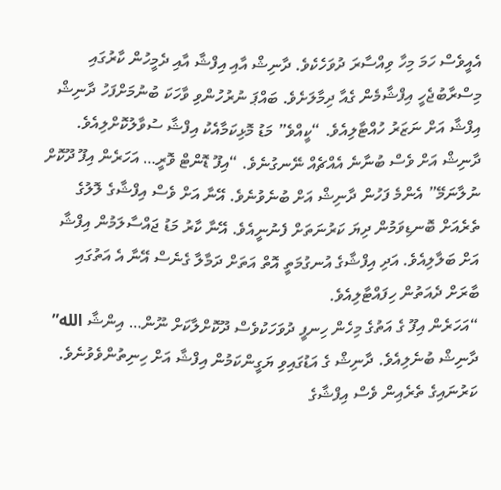އެއީވެސް ހަމަ މިހާ ވިއްސާރަ ދުވަހެކެވެ. ދާނިޝް އާއި އިފްޝާ އާއި ދެމީހުން ކާރުގައި މިސްރާބުޖެހީ އިފްޝާމެން ގެއާ ދިމާލަށެވެ. ބައްޕަ ނުރުހުންވި ވާހަކަ ބުނުމަށްފަހު ދާނިޝް އިފްޝާ އަށް ނަޒަރު ހުއްޓާލިއެވެ. “ކީއްވެ” މަޑު މޮޅިކަމާއެކު އިފްޝާ ސުވާލުކޮށްލިއެވެ.
ދާނިޝް އަށް ވެސް ބުނާނެ އެއްޗެއް ނޭނގުނެވެ. “އިފޫ ޑޮންޓް ވޮރީ… އަހަރެން އިފޫ ދޫކޮށް ނުލާނަމޭ” އެންމެ ފަހުން ދާނިޝް އަށް ބުނެވުނެވެ. އޭނާ އަށް ވެސް އިފްޝާގެ ލޮލުގެ ތެރެއަށް ބޮނޑިވަމުން ދިޔަ ކަރުނަތަށް ފެނުނީއެވެ. އޭނާ ކާރު މަޑު ޖައްސާލަމުން އިފްޝާ އަށް ބަލާލިއެވެ. އަދި އިފްޝާގެ އުނގުމަތީ އޮތް އަތަށް ދަމާލާ ގެނެސް އޭނާ އެ އަތުގައި ބާރަށް ދެއަތުން ހިފައްޓާލިއެވެ.
“އަހަރެން އިފޫ ގެ އަތުގެ މިހެން ހިނފީ ދުވަހަކުވެސް ދޫކޮށްލާކަށް ނޫން… އިންޝާ الله” ދާނިޝް ބުނެލިއެވެ. ދާނިޝް ގެ އަޑުގައިވި ޔަގީންކަމުން އިފްޝާ އަށް ހިނިތުންވެވުނެވެ. ކަރުނައިގެ ތެރެއިން ވެސް އިފްޝާގެ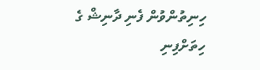ހިނިތުންވުން ފެނި ދާނިޝް ގެ ހިތަށްފިނި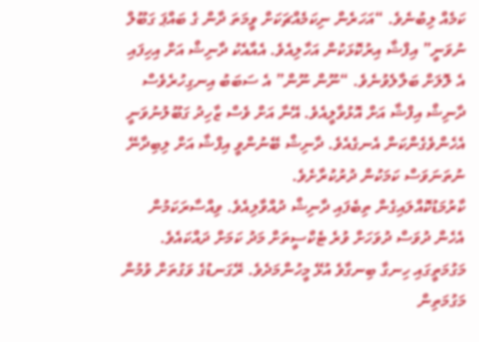ކަމެއް ލިބުނެވެ. “އަހަރެން ނިކަމެއްޗަކަށް ވީމަތަ ދާން ގެ ބައްޕަ ގަބޫލް ނުވަނީ” އިފްޝާ އިރުކޮޅަކުން އަހާލިއެވެ. އެއާއެކު ދާނިޝް އަށް އިހިފައި އެ ލޮލަށް ބަލާލެވުނެވެ. “ނޫން ނޫން” އެ ސަބަބު އިނގިހުރެވެސް ދާނިޝް އިފްޝާ އަށް އޮޅުވާލީއެވެ. އޭނާ އަށް ވެސް ޒާހިދު ގަބޫލުނުވަނީ އެހެންވެގެންކަން އެނގެއެވެ. ދާނިޝް ބޭނުންވީ އިފްޝާ އަށް ލިބިދާނޭ ނުތަނަވަސް ކަމަކުން ދުރުކުރާށެވެ.
ކާރުމަޑުކޮއްލައިގެން ތިބެފައި ދާނިޝް ދުއްވާލިއެވެ. ވިއްސާރަކަމުން އެހެން ދުވަސް ދުވަހަށް ވުރެ ޓެކްސީތަށް މަދު ކަމަށް ދައްކައެވެ. މަގުމަތީގައި ހިނގާ ބިނގާވެ އުޅޭ މީހުންމަދެވެ. ރޭގަނޑުގެ ވަގުތަށް ވުމުން މަގުމަތިން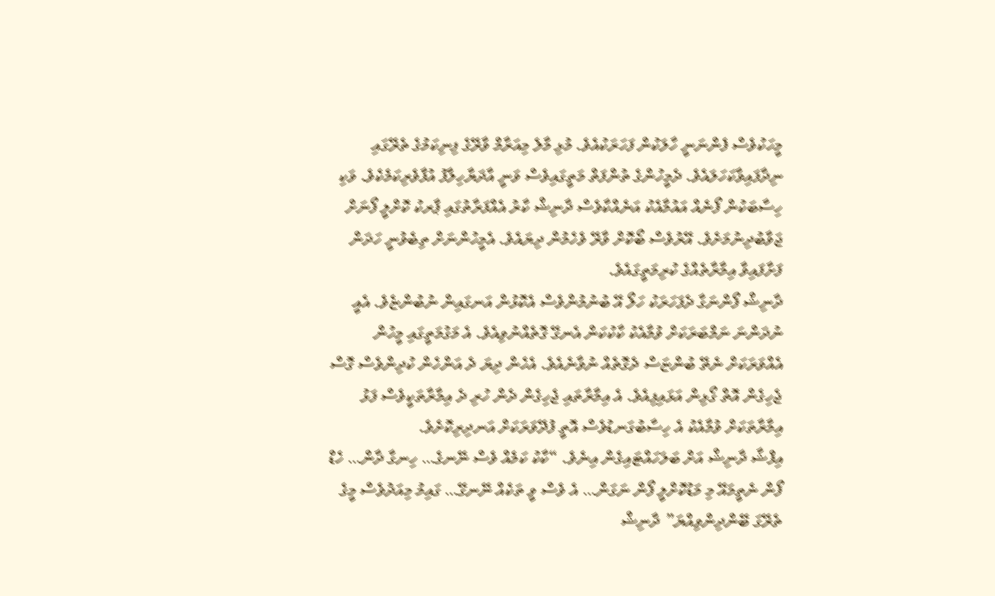މީހަކުވެސް ފެންނަނީ ހާލަކުން ފަހަރަކުއެވެ. މުޅި މާލެ މިއަރާމް ވާރޭގެ ފިނިކަމުގެ ތެރޭގައި ނިދާފައިވާކަހަލައެވެ. ދެމީހުންގެ ތުންފަތް މަތީގައިވެސް ވަނީ އާދަޔާހިލާފު އުފާވެރިކަމެކެވެ. ވަކި ހިސާބަކުން ފޯނެއް އައުމާއެކު އަނެއްކާވެސް ދާނިޝް ކާރު އެއްފަރާތުގައި ޕާރކު ކޮށްލީ ފޯނަށް ޖަވާބުދިނުމަށެވެ. އޭރުވެސް ބޯކޮށް ވާރޭ ވެހެމުން ދިޔައެވެ. އެމީހުންނަށް ތިބެވުނީ ހަދަން ފަށާފައިވާ އިމާރާތެއްގެ ކުރިމަތީގައެވެ.
ދާނިޝް ފޯންނަގާ ދެފަހަރަކު ހަލޯ އޭ ބުނުމުންވެސް އެކޮޅުން އަނގައިން ނުބުންޏެވެ. އެއީ ނުދަންނަ ނަމްބަރަކަށް ވުމާއެކު ކާކުކަން އެނގޭ ގޮތެއްނުވިއެވެ. އެ މަގުމަތީގައި މީހުން އެއްވަރަކަށް ނެތޭ ބުންޏަސް ދެގޮތެއް ނުވާނެއެވެ. އެހެން ދިޔަ ދެ އަންހެން ކުދިންވެސް ގޮސް ޖެހިގެން އޮތް ގޯޅިން އަޅައިފިއެވެ. އެ އިމާރާތައި ޖެހިގެން ދެން ހުރި ދެ އިމާރާތަކީވެސް ފަޅު އިމާރާތަކަށް ވުމާއެކު އެ ހިސާބުގަނޑުވެސް އޮތީ ފުދޭވަރަކަށް އަނދިރިކޮށެވެ.
އިފްޝާ ދާނިޝް އަށް ބަލަހައްޓައިގެން އިނެވެ. “ކާކު ކަމެއް ވެސް ނޭނގެ… ހިނގާ ދާން… ހެޑް ފޯން ނެތީމައޭ މި މަޑުކޮށްލީ ފޯން ނަގަން… އެ ވެސް ވީ ތަކެއް ނޭނގޭ… ގައިމު މިއަދުވެސް މީގެ ތެރޭގަ ބޭންދިންވިއްޔަ” ދާނިޝް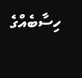ހިސާބެއްގެ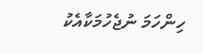ހިންހަމަ ނުޖެހުމަކާއެކު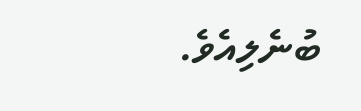ބުނެލިއެވެ.